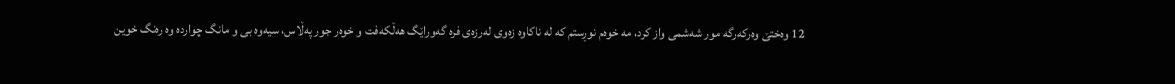12 وەختێ وەرکەرگه مور شەشمی واز کرد، مه خوەم نوڕستم که له ناکاوه زەوی لەرزەی فره گەوراێگ هەڵکەفت و خوەر جور پەڵاس، سیەوه بی و مانگ چوارده وه رەنگ خوین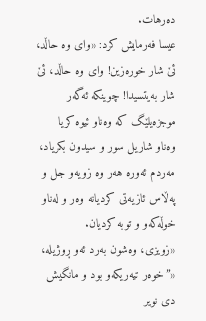دەرهات.
عیسا فەرمایش کرد: «وای وه حاڵد، ئێ شار خورەزین! وای وه حاڵد، ئێ شار بەیتسیدا! چوینکه ئەگەر موجزەیلێگ که وەناو ئیوه کریا وەناو شاریل سور و سیدون بکریاد، مەردم ئەوره هەر وه زویەو جل و پەڵاس ئازیەتی کردیانه وەر و لەناو خوڵەکەو و توبه کردیان.
«زویزی، وەشون بەرد ئەو ڕوژیله، «”خوەر تیەریکەو بود و مانگیش دی نویر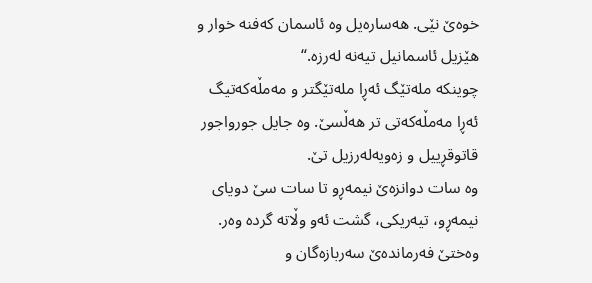خوەێ نێی. هەسارەیل وه ئاسمان کەفنه خوار و هێزیل ئاسمانیل تیەنه لەرزه.“
چوینکه ملەتێگ ئەڕا ملەتێگتر و مەمڵەکەتیگ ئەڕا مەمڵەکەتی تر هەڵسێ. وه جایل جورواجور قاتوقڕییل و زەویەلەرزیل تێ.
وه سات دوانزەێ نیمەڕو تا سات سێ دویای نیمەڕو، تیەریکی، گشت ئەو وڵاته گرده وەر.
وەختێ فەرماندەێ سەربازەگان و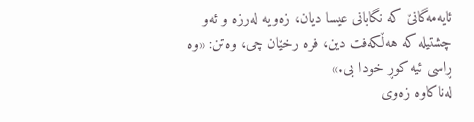ئایەمەگانێ که نگابانی عیسا دیان، زەویه لەرزه و ئەو چشتیله که هەڵکەفت دین، فره رخێان چی، وەتن: «وه ڕاسی ئیه کوڕ خودا بی.»
لەناکاوه زەوی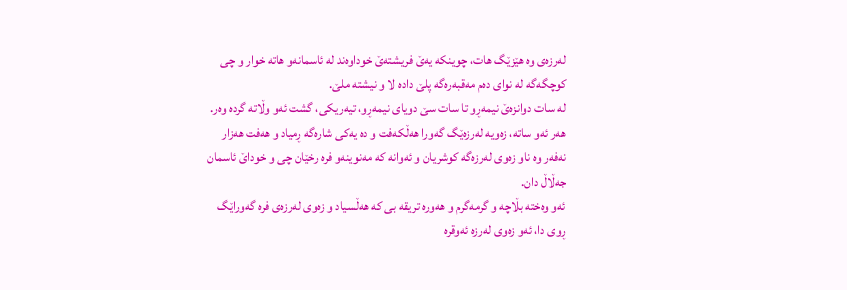لەرزەی وه هێزێگ هات، چوینکه یەێ فریشتەێ خوداوەند له ئاسمانەو هاته خوار و چی کوچگەگه له نوای دەم مەقبەرەگه پلێ داده لا و نیشته ملێ.
له سات دوانزەێ نیمەڕو تا سات سێ دویای نیمەڕو، تیەریکی، گشت ئەو وڵاته گرده وەر.
هەر ئەو ساته، زەویه لەرزەێگ گەورا هەڵکەفت و ده یەکی شارەگه ڕمیاد و هەفت هەزار نەفەر وه ناو زەوی لەرزەگه کوشریان و ئەوانه که مەنوینەو فره رخێان چی و خوداێ ئاسمان جەڵاڵ دان.
ئەو وەخته بڵاچه و گرمەگرم و هەوره تریقه بی که هەڵسیاد و زەوی لەرزەی فره گەوراێگ ڕوی دا، ئەو زەوی لەرزه ئەوقره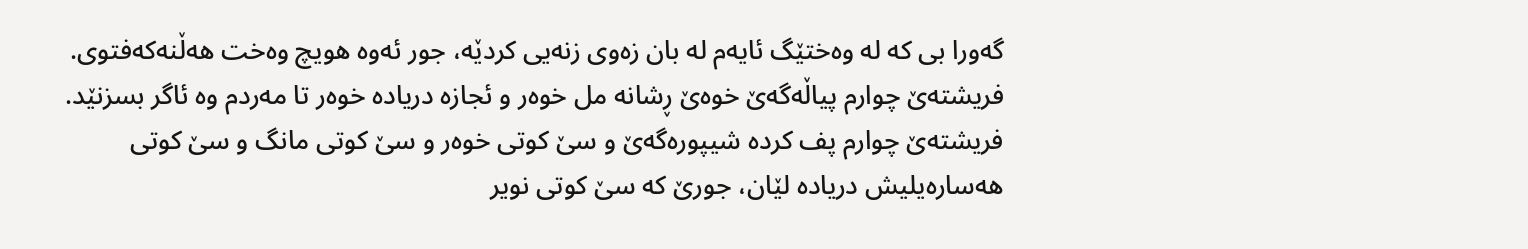گەورا بی که له وەختێگ ئایەم له بان زەوی زنەیی کردێه، جور ئەوه هویچ وەخت هەڵنەکەفتوی.
فریشتەێ چوارم پیاڵەگەێ خوەێ ڕشانه مل خوەر و ئجازه دریاده خوەر تا مەردم وه ئاگر بسزنێد.
فریشتەێ چوارم پف کرده شیپورەگەێ و سێ کوتی خوەر و سێ کوتی مانگ و سێ کوتی هەسارەیلیش دریاده لێان، جورێ که سێ کوتی نویر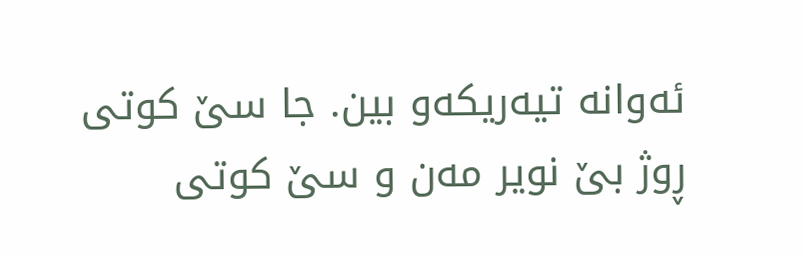ئەوانه تیەریکەو بین. جا سێ کوتی ڕوژ بێ نویر مەن و سێ کوتی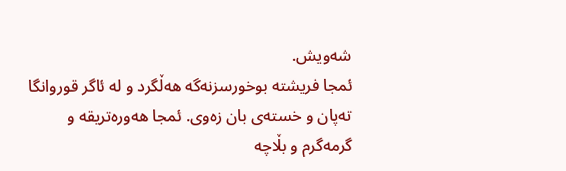شەویش.
ئمجا فریشته بوخورسزنەگه هەڵگرد و له ئاگر قوروانگا تەپان و خستەی بان زەوی. ئمجا هەورەتریقه و گرمەگرم و بڵاچه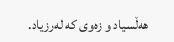هەڵسیاد و زەوی که لەرزیاد.